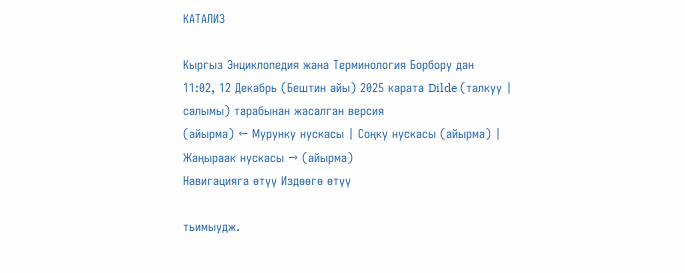КАТАЛИЗ

Кыргыз Энциклопедия жана Терминология Борбору дан
11:02, 12 Декабрь (Бештин айы) 2025 карата Dilde (талкуу | салымы) тарабынан жасалган версия
(айырма) ← Мурунку нускасы | Соңку нускасы (айырма) | Жаңыраак нускасы → (айырма)
Навигацияга өтүү Издөөгө өтүү

тьимыудж.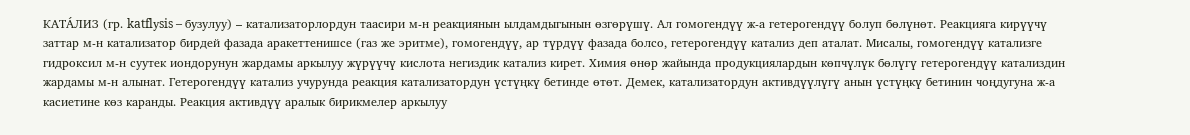КАТА́ЛИЗ (гр. katflуsis – бузулуу) – катализаторлордун таасири м-н реакциянын ылдамдыгынын өзгөрүшү. Ал гомогендүү ж-а гетерогендүү болуп бөлүнөт. Реакцияга кирүүчү заттар м-н катализатор бирдей фазада аракеттенишсе (газ же эритме), гомогендүү, ар түрдүү фазада болсо, гетерогендүү катализ деп аталат. Мисалы, гомогендүү катализге гидроксил м-н суутек иондорунун жардамы аркылуу жүрүүчү кислота негиздик катализ кирет. Химия өнөр жайында продукциялардын көпчүлүк бөлүгү гетерогендүү катализдин жардамы м-н алынат. Гетерогендүү катализ учурунда реакция катализатордун үстүңкү бетинде өтөт. Демек, катализатордун активдүүлүгү анын үстүңкү бетинин чоңдугуна ж-а касиетине көз каранды. Реакция активдүү аралык бирикмелер аркылуу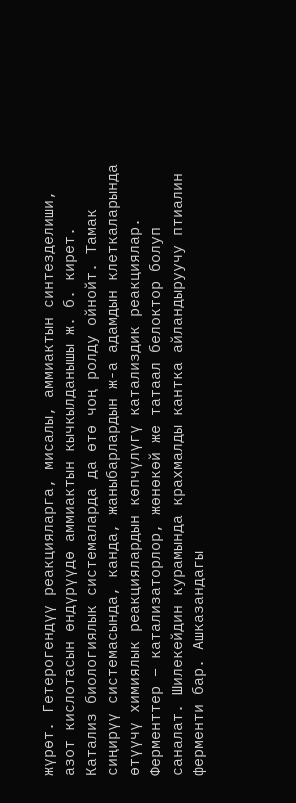жүрөт. Гетерогендүү реакцияларга, мисалы, аммиактын синтезделиши, азот кислотасын өндүрүүдө аммиактын кычкылданышы ж. б. кирет. Катализ биологиялык системаларда да өтө чоң ролду ойнойт. Тамак сиңирүү системасында, канда, жаныбарлардын ж-а адамдын клеткаларында өтүүчү химиялык реакциялардын көпчүлүгү катализдик реакциялар. Ферменттер – катализаторлор, жөнөкөй же татаал белоктор болуп саналат. Шилекейдин курамында крахмалды кантка айландыруучу птиалин ферменти бар. Ашказандагы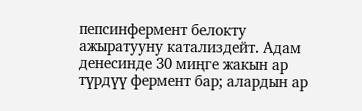пепсинфермент белокту ажыратууну катализдейт. Адам денесинде 30 миңге жакын ар түрдүү фермент бар; алардын ар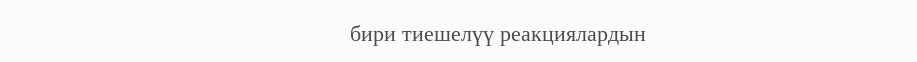бири тиешелүү реакциялардын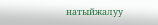натыйжалуу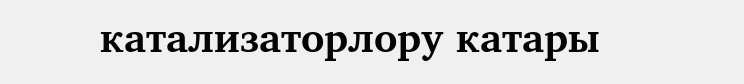катализаторлору катары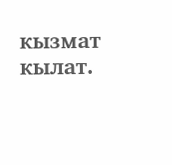кызмат кылат.